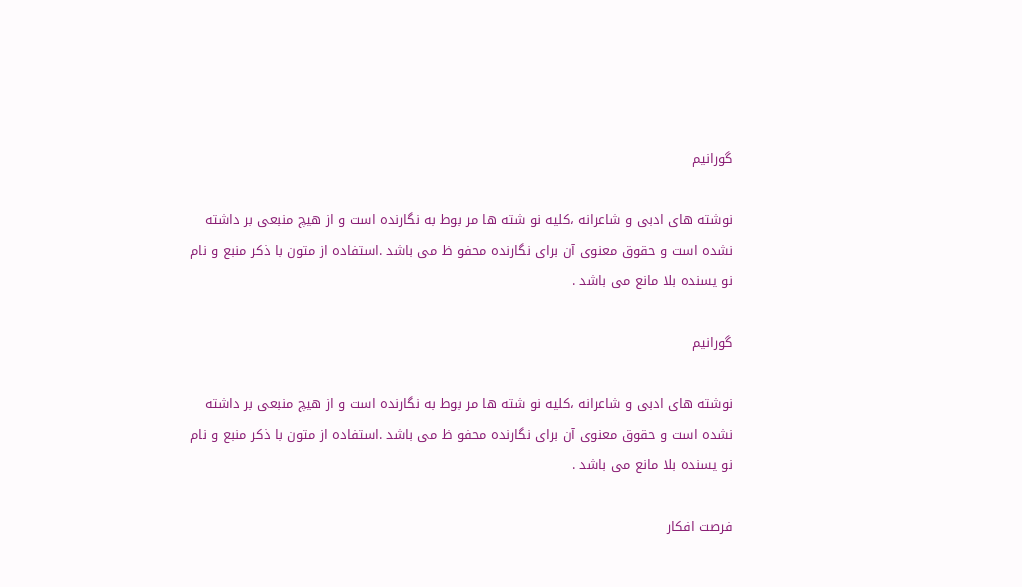گورانیم

نوشته های ادبی و شاعرانه ،کلیه نو شته ها مر بوط به نگارنده است و از هیچ منبعی بر داشته نشده است و حقوق معنوی آن برای نگارنده محفو ظ می باشد .استفاده از متون با ذکر منبع و نام نو یسنده بلا مانع می باشد .

گورانیم

نوشته های ادبی و شاعرانه ،کلیه نو شته ها مر بوط به نگارنده است و از هیچ منبعی بر داشته نشده است و حقوق معنوی آن برای نگارنده محفو ظ می باشد .استفاده از متون با ذکر منبع و نام نو یسنده بلا مانع می باشد .

فرصت افکار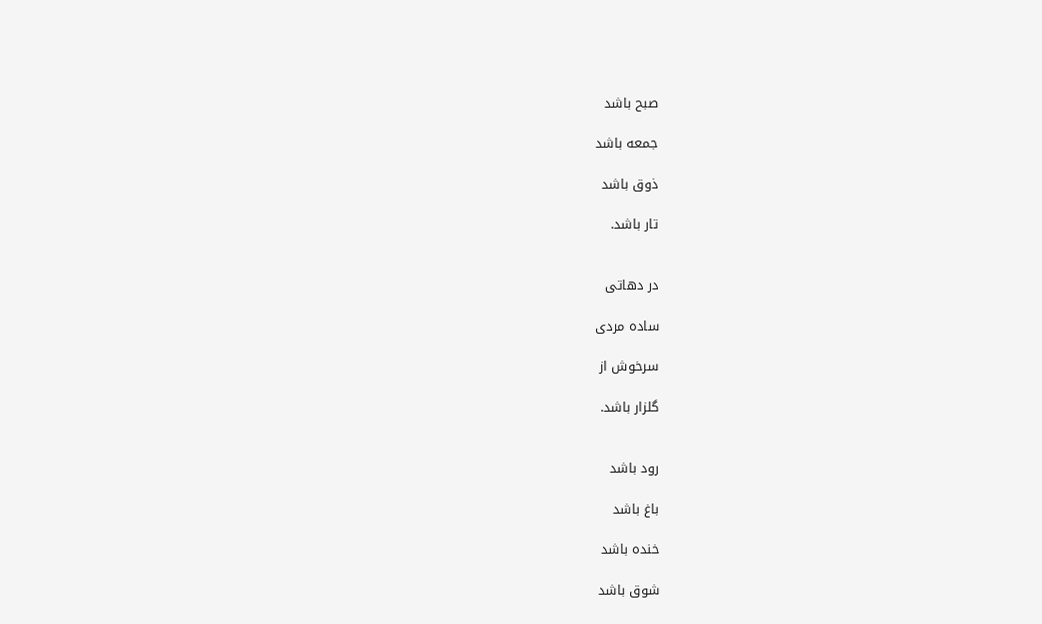صبح باشد

جمعه باشد

ذوق باشد

تار باشد.


در دهاتی

ساده مردی

سرخوش از

گلزار باشد.


رود باشد

باغ باشد

خنده باشد

شوق باشد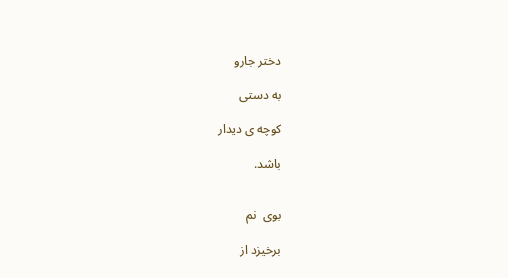دختر جارو

به دستی

کوچه ی دیدار

باشد.


بوی  نم

برخیزد از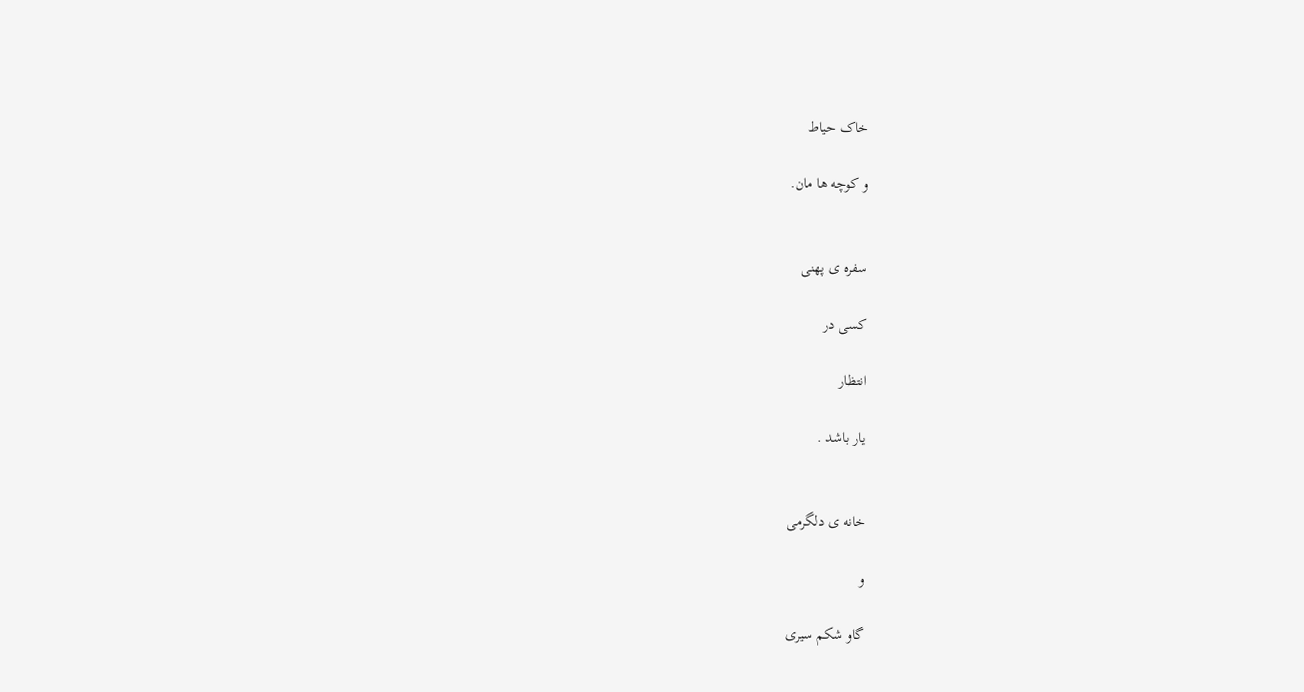خاک حیاط

و کوچه ها مان.


سفره ی پهنی

کسی در

انتظار

یار باشد .


خانه ی دلگرمی

و

گاو شکم سیری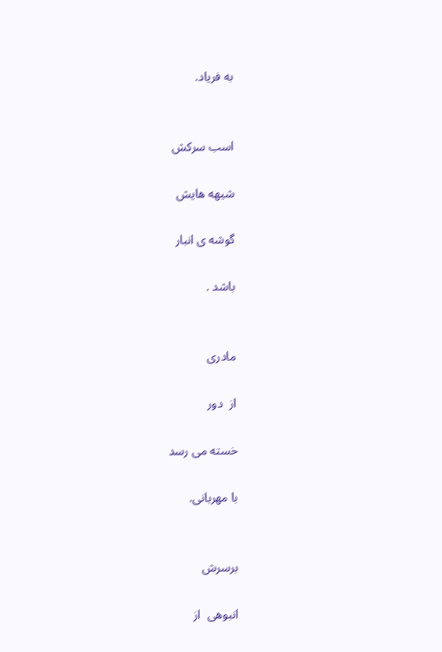به فریاد.


اسب سرکش

شیهه هایش

گوشه ی انبار

باشد .


مادری

از  دور

خسته می رسد

با مهربانی.


برسرش

انبوهی  از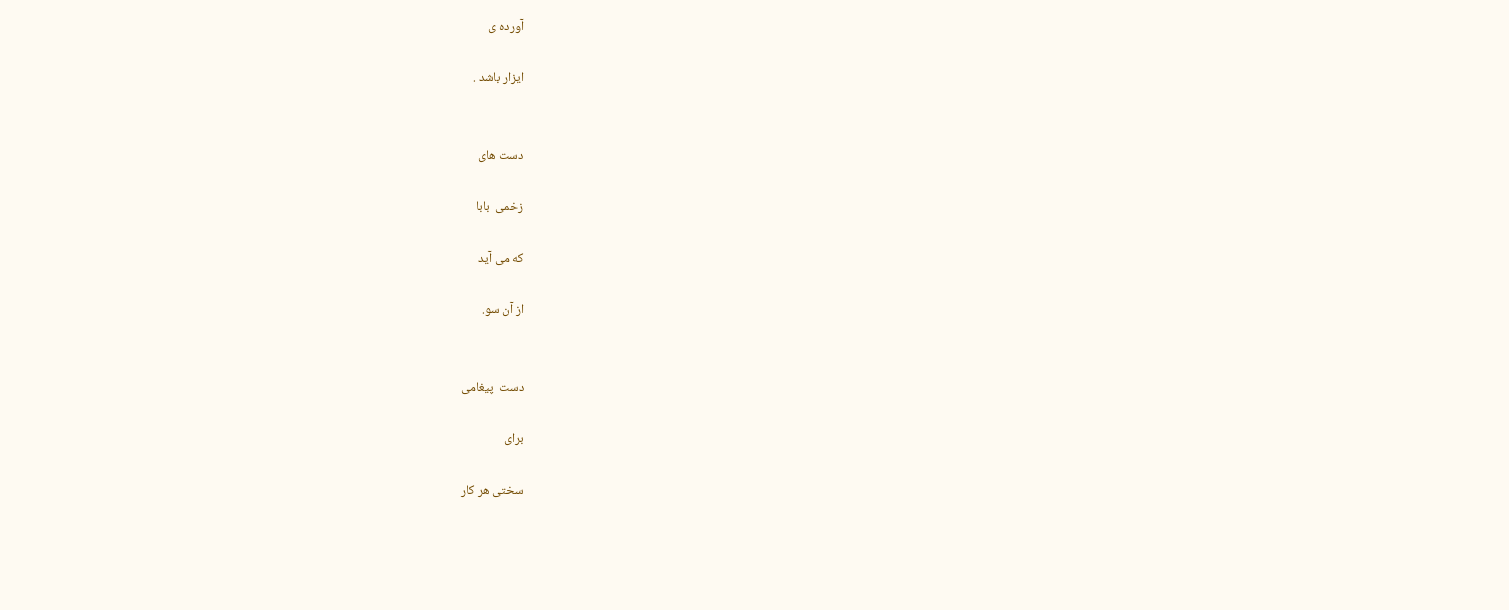آورده ی

ایزار باشد .


دست های

زخمی  بابا

که می آید

از آن سو.


دست  پیغامی

برای

سختی هر کار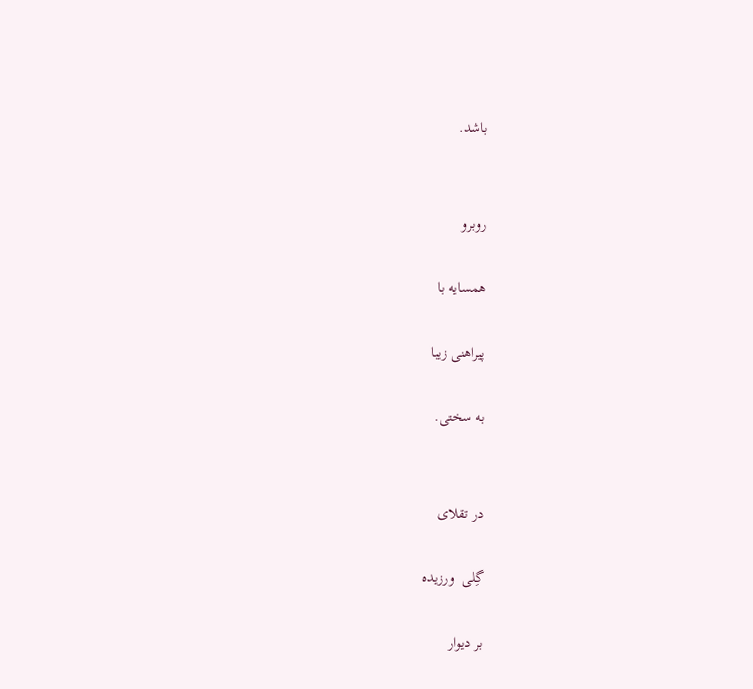باشد.


روبرو

همسایه با

پیراهنی زیبا

به سختی.


در تقلای

گِلی  ورزیده

بر دیوار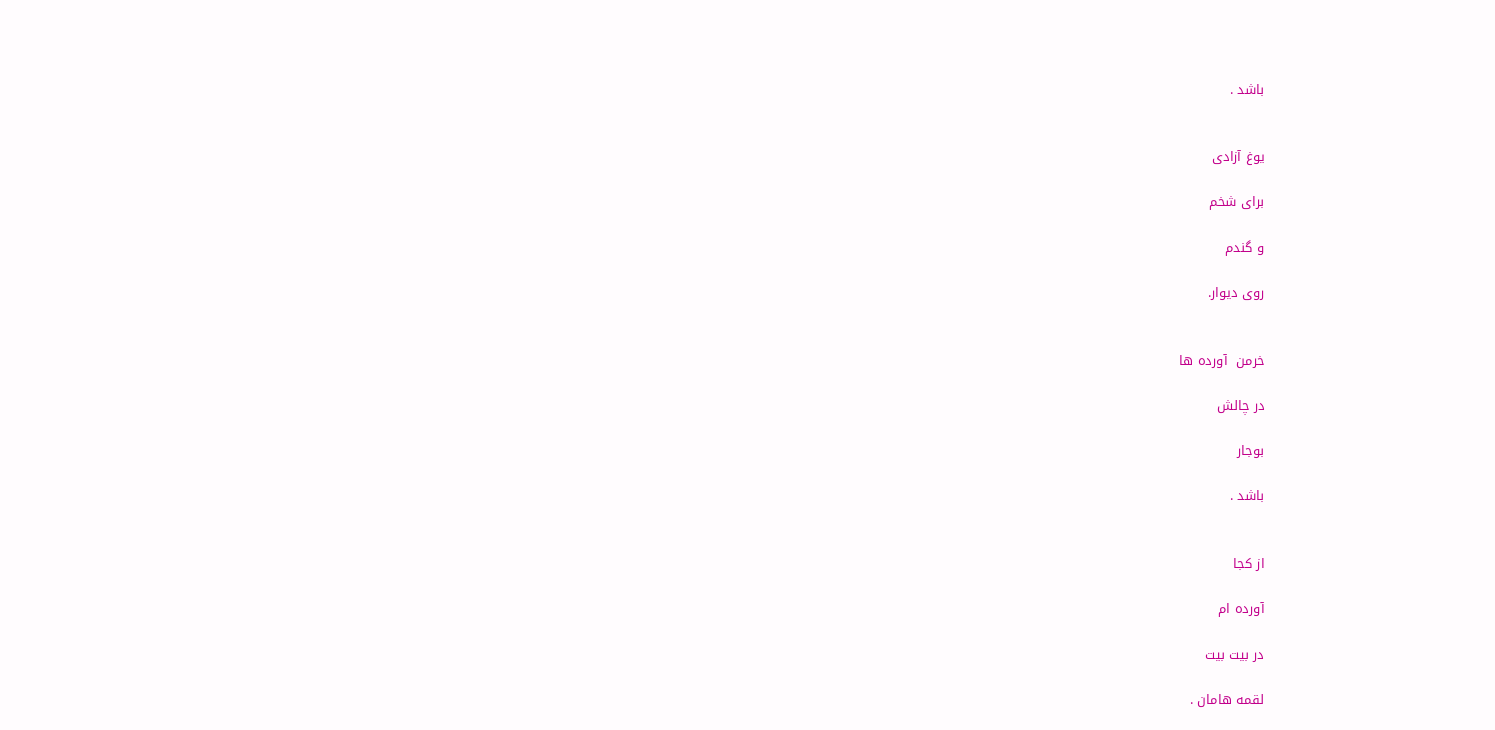باشد .


یوغ آزادی

برای شخم

و گندم

روی دیوار.


خرمن  آورده ها

در چالش

بوجار

باشد .


از کجا

آورده ام

در بیت بیت

لقمه هامان .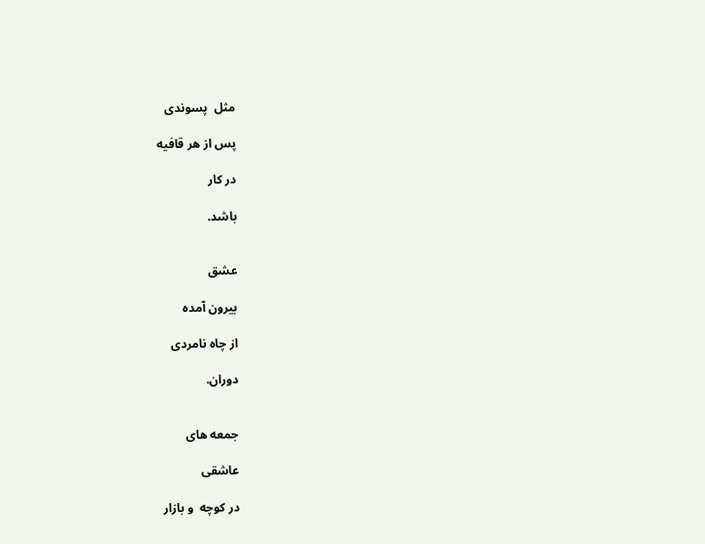مثل  پسوندی

پس از هر قافیه

در کار

باشد.


عشق

بیرون آمده

از چاه نامردی

دوران.


جمعه های

عاشقی

در کوچه  و بازار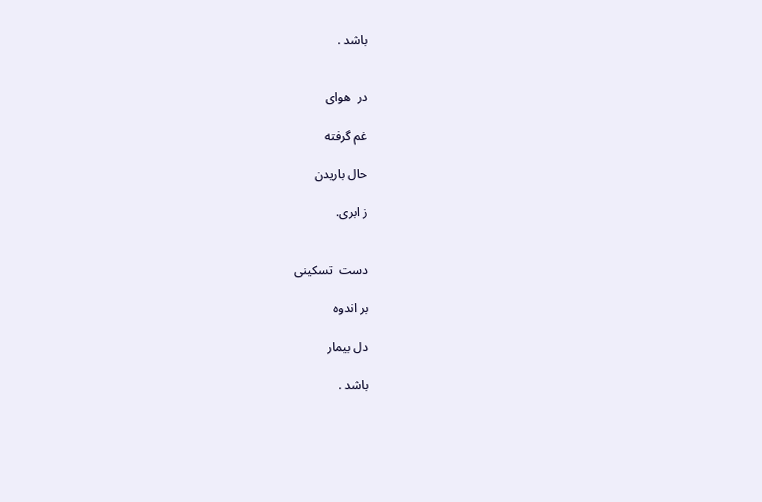باشد .


در  هوای

غم گرفته

حال باریدن

ز ابری.


دست  تسکینی

بر اندوه

دل بیمار

باشد .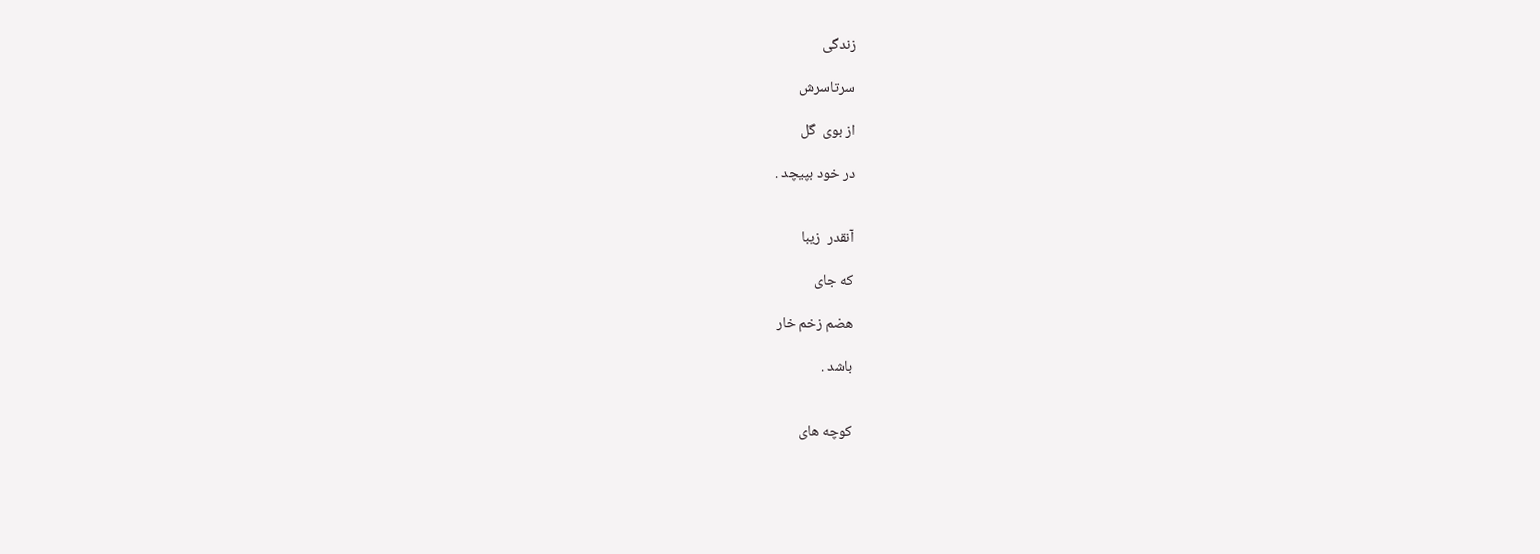زندگی

سرتاسرش

از بوی  گل

در خود بپیچد .


آنقدر  زیبا

که جای

هضم زخم خار

باشد .


کوچه های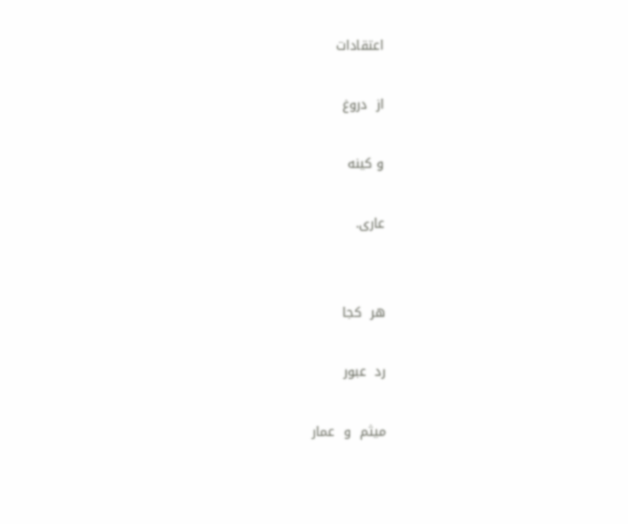اعتقادات

از  دروغ

و کینه

عاری.


هر  کجا

رد  عبور

میثم  و  عمار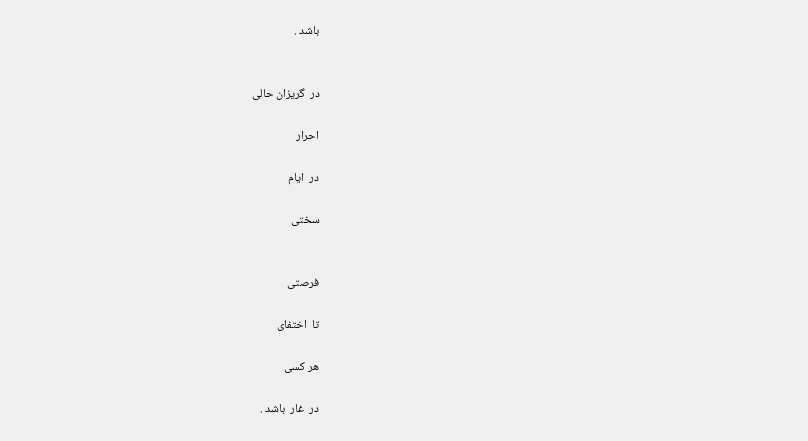باشد .


در  گریزان حالی

احرار

در  ایام

سختی


فرصتی

تا  اختفای

هر کسی

در  غار  باشد .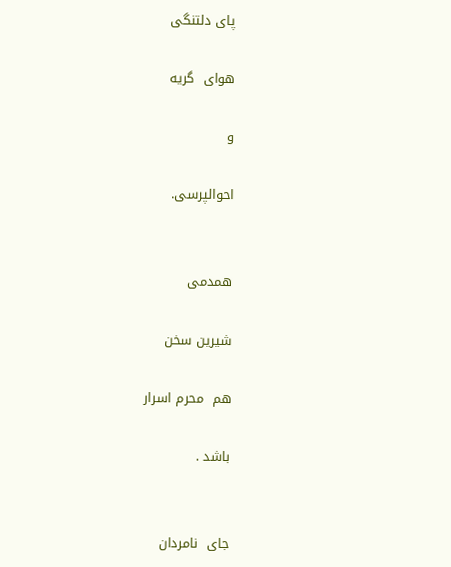پای دلتنگی

هوای  گریه

و

احوالپرسی.


همدمی

شیرین سخن

هم  محرم اسرار

باشد .


جای  نامردان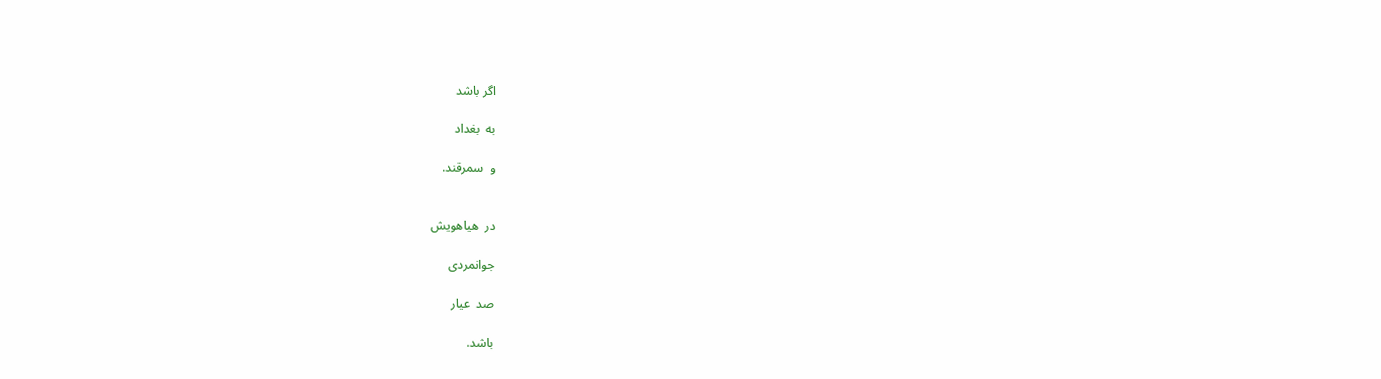اگر باشد

به  بغداد

و  سمرقند.


در  هیاهویش

جوانمردی

صد  عیار

باشد.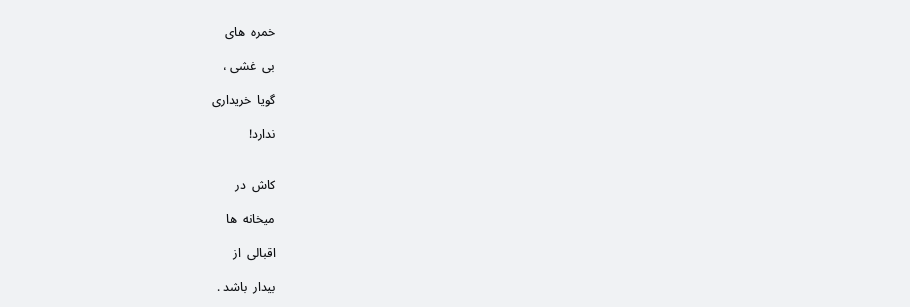خمره  های

بی  غشی ،

گویا  خریداری

ندارد!


کاش  در

میخانه  ها

اقبالی  از

بیدار  باشد .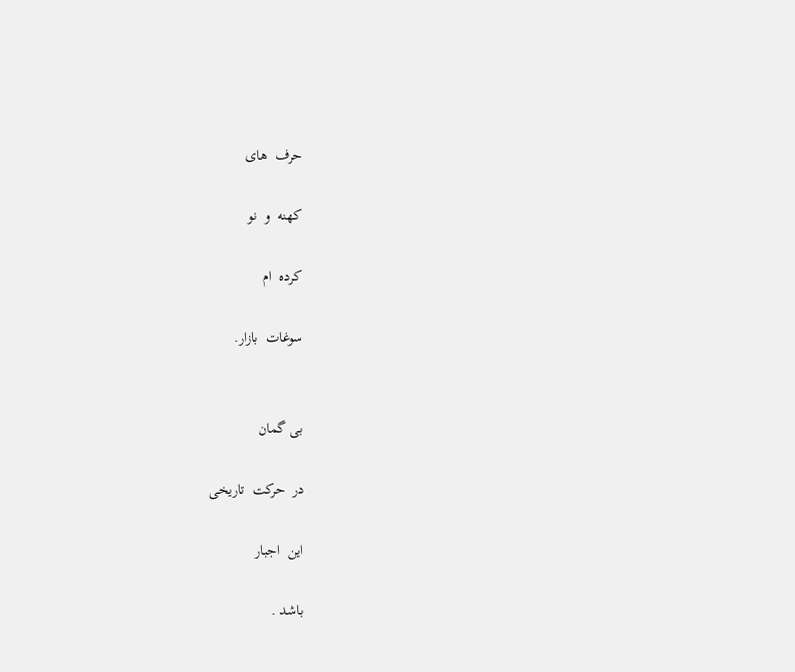حرف  های

کهنه  و  نو

کرده  ام

سوغات  بازار.


بی گمان

در  حرکت  تاریخی

این  اجبار

باشد .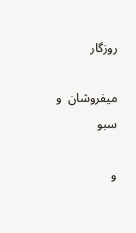روزگار

میفروشان  و  سبو

و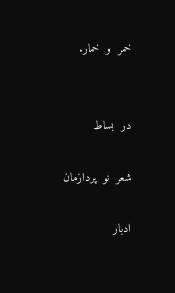خمر  و  خمار.


در  بساط

شعر  نو  پردازمان

ادبار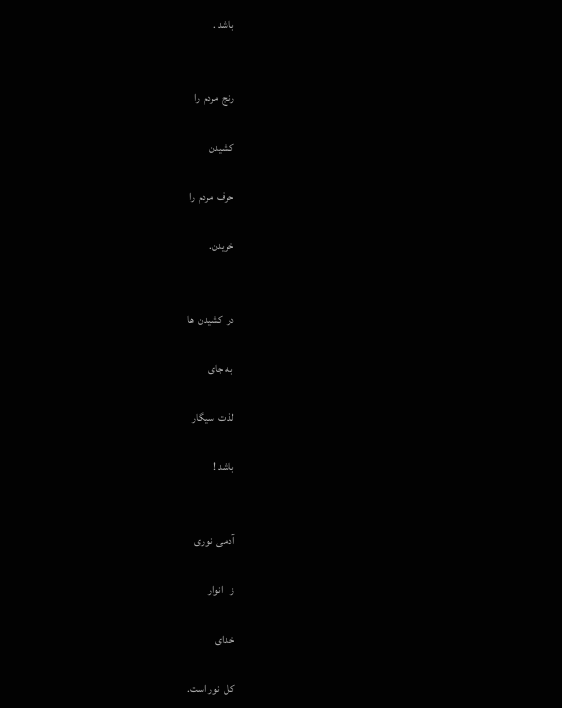باشد .


رنج  مردم  را

کشیدن

حرف  مردم  را

خریدن.


در  کشیدن  ها

 به جای

لذت  سیگار

باشد !


آدمی  نوری

ز   انوار

خدای

کل  نور است.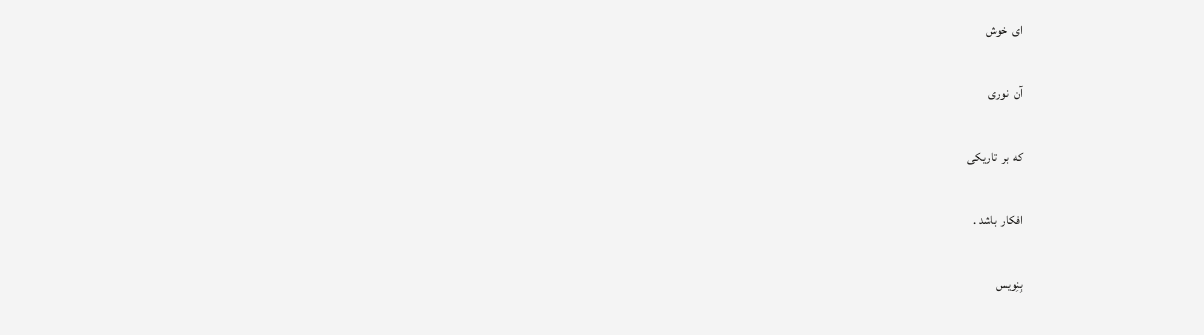ای  خوش

آن  نوری

که  بر  تاریکی

افکار  باشد .

بِنِویس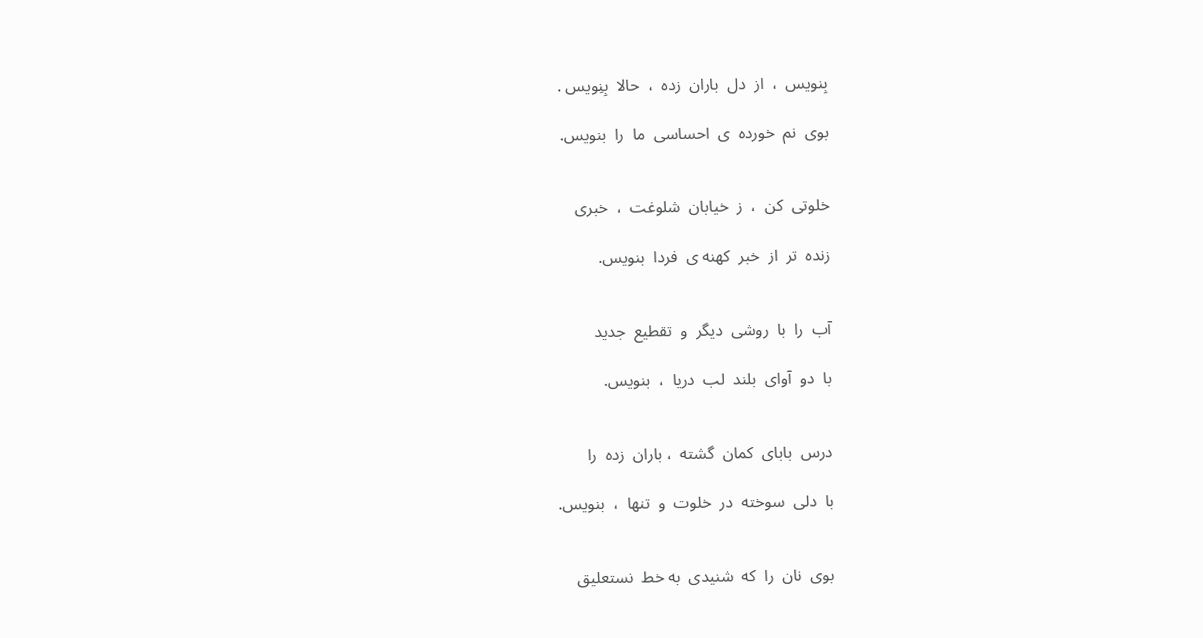بِنویس  ،  از  دل  باران  زده  ،  حالا  بِنِویس .

بوی  نم  خورده  ی  احساسی  ما  را  بنویس.


خلوتی  کن  ،  ز  خیابان  شلوغت  ،  خبری

زنده  تر  از  خبر  کهنه ی  فردا  بنویس.


آب  را  با  روشی  دیگر  و  تقطیع  جدید

با  دو  آوای  بلند  لب  دریا  ،  بنویس.


درس  بابای  کمان  گشته  ، باران  زده  را

با  دلی  سوخته  در  خلوت  و  تنها  ،  بنویس.


بوی  نان  را  که  شنیدی  به خط  نستعلیق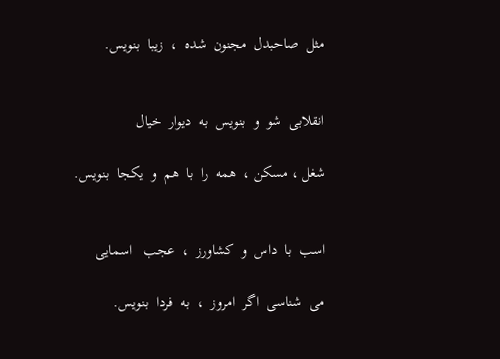مثل  صاحبدل  مجنون  شده  ،  زیبا  بنویس.


انقلابی  شو  و  بنویس  به  دیوار  خیال

شغل ، مسکن ،  همه  را  با  هم  و  یکجا  بنویس.


اسب  با  داس  و  کشاورز  ،  عجب   اسمایی

می  شناسی  اگر  امروز  ،  به  فردا  بنویس.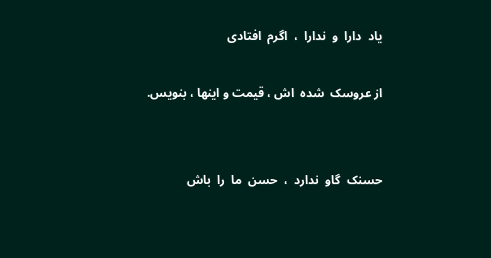یاد  دارا  و  ندارا  ،  اگرم  افتادی

از عروسک  شده  اش ، قیمت و اینها ، بنویس.


حسنک  گاو  ندارد  ،  حسن  ما  را  باش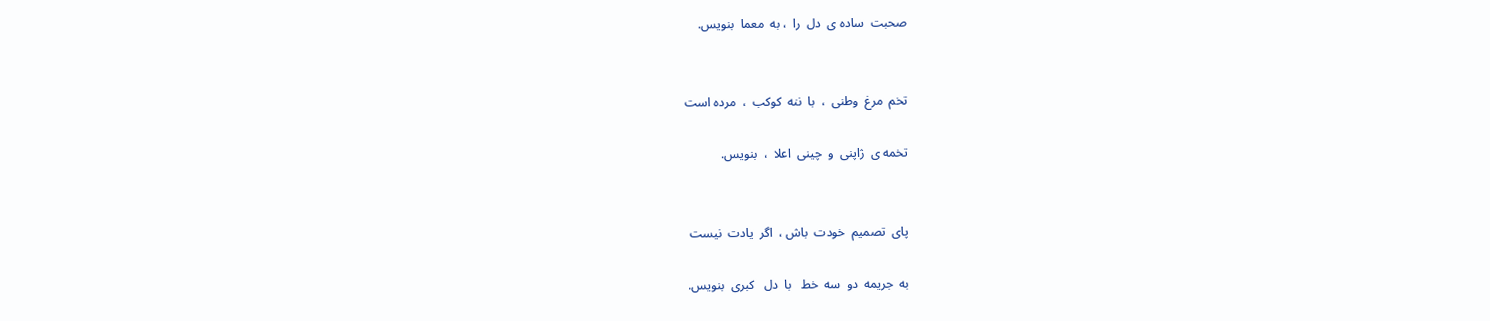صحبت  ساده ی  دل  را  ، به  معما  بنویس.


تخم  مرغ  وطنی  ،  با  ننه  کوکب  ،  مرده است

تخمه ی  ژاپنی  و  چینی  اعلا  ،  بنویس.


پای  تصمیم  خودت  باش ،  اگر  یادت  نیست

به  جریمه  دو  سه  خط   با  دل   کبری  بنویس.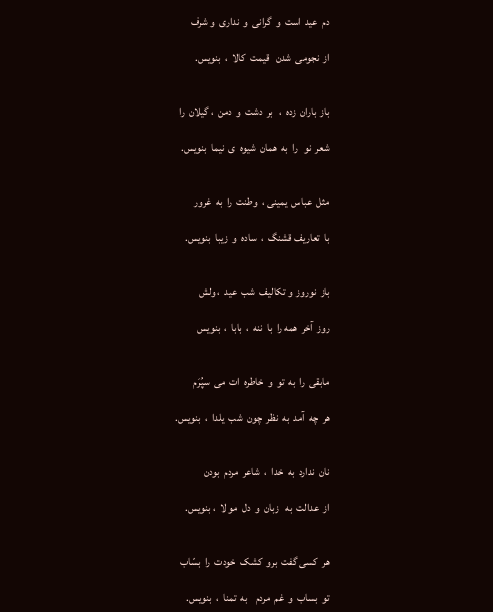دم  عید  است  و  گرانی  و  نداری  و شرف

از  نجومی  شدن   قیمت  کالا  ،  بنویس.


باز  باران  زده  ،   بر  دشت  و  دمن  ، گیلان  را

شعر  نو   را  به  همان  شیوه  ی  نیما  بنویس.


مثل  عباس  یمینی ،  وطنت  را  به  غرور

با  تعاریف قشنگ  ،  ساده  و  زیبا  بنویس.


باز  نوروز  و تکالیف  شب  عید  ، ولش

روز  آخر  همه را  با  ننه  ،  بابا  ،  بنویس


مابقی  را  به  تو  و  خاطره  ات  می  سپُرَم

هر  چه  آمد  به  نظر  چون  شب  یلدا  ،  بنویس.


نان  ندارد  به  خدا  ،  شاعر  مردم  بودن

از  عدالت  به   زبان  و  دل  مو لا  ، بنویس.


هر  کسی گفت  برو  کشک  خودت  را  بسّاب

تو  بساب  و  غم  مردم    به  تمنا  ،  بنویس.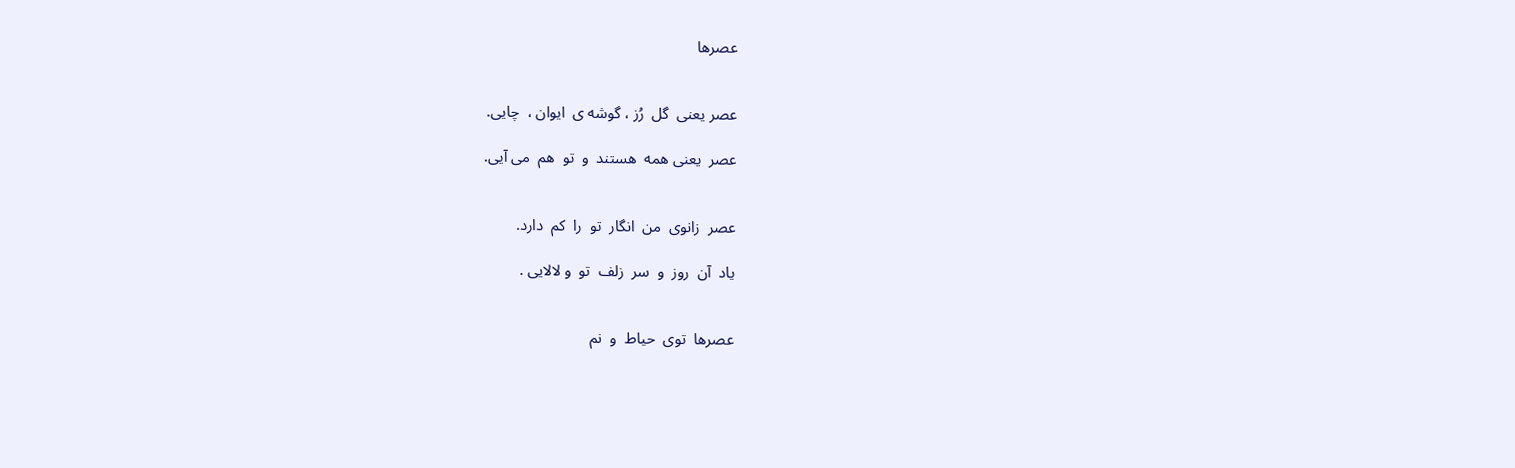عصرها


عصر یعنی  گل  رُز ، گوشه ی  ایوان ،  چایی.

عصر  یعنی همه  هستند  و  تو  هم  می آیی.


عصر  زانوی  من  انگار  تو  را  کم  دارد.

یاد  آن  روز  و  سر  زلف  تو  و لالایی .


عصرها  توی  حیاط  و  نم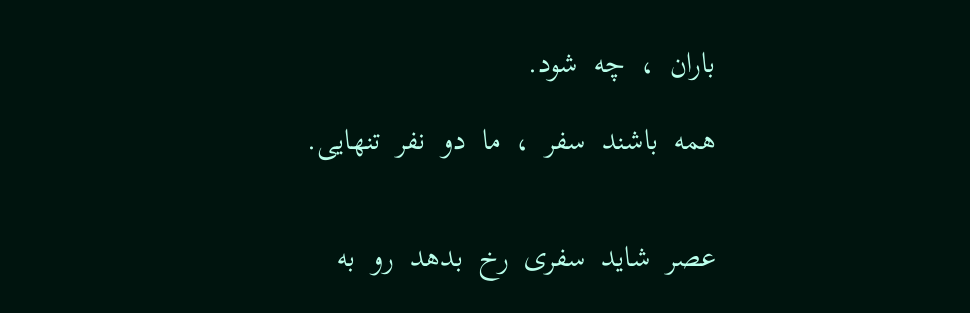باران  ،  چه  شود.

همه  باشند  سفر  ،  ما  دو  نفر  تنهایی.


عصر  شاید  سفری  رخ  بدهد  رو  به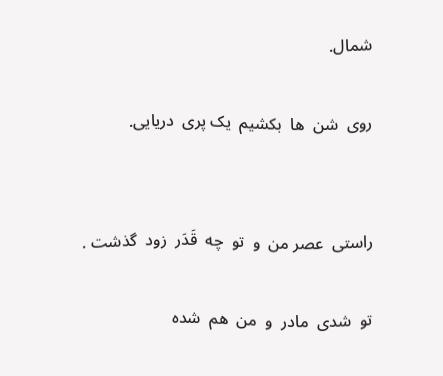شمال.

روی  شن  ها  بکشیم  یک پری  دریایی.


راستی  عصر من  و  تو  چه  قَدَر  زود  گذشت .

تو  شدی  مادر  و  من  هم  شده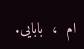ام  ،  بابایی.